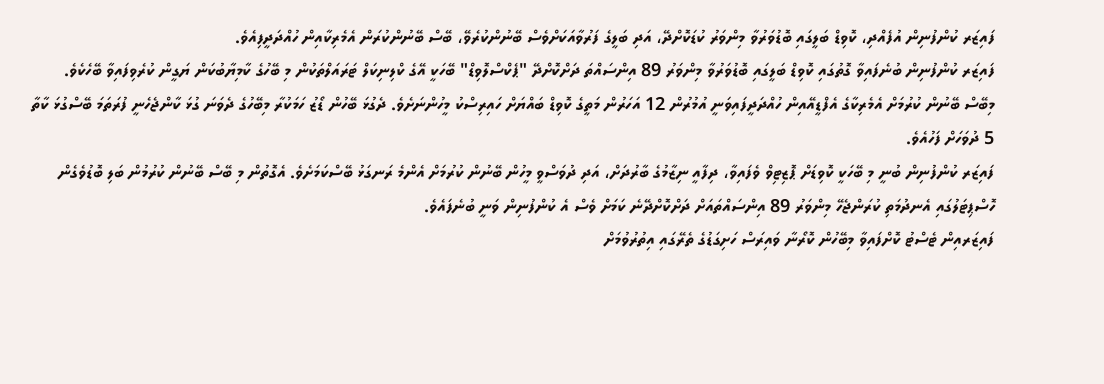ފައިޒަރ ކުންފުނިން އުފެއްދި، ކޮވިޑް ބަލީގައި ބޮޑުވަރުވާ މިންވަރު ކުޑަކޮށްދޭ، އަދި ބަލީގެ ފަރުވާއަކަށްވެސް ބޭނުންކުރެވޭ، ބޭސް ބޭނުންކުރަން އެމެރިކާއިން ހުއްދަދީފިއެވެ.
ފައިޒަރ ކުންފުނިން ބުނެފައިވާ ގޮތުގައި ކޮވިޑް ބަލީގައި ބޮޑުވަރުވާ މިންވަރު 89 އިންސައްތަ ދަށްކޮށްދޭ "ޕެކްސްލޮވިޑް" ބޭހަކީ އޭގެ ކްލިނިކަލް ޓަރައަލްތަކުން މި ބޭހުގެ ކާމިޔާބުކަން ޔަގީން ކުރެވިފައިވާ ބޭހެކެވެ.
މިބޭސް ބޭނުން ކުރުމަށް އެމެރިކާގެ އެފްޑީއޭއިން ހުއްދަދީފައިވަނީ އުމުރުން 12 އަހަރުން މަތީގެ ކޮވިޑް ބައްޔަށް ހައިރިސްކު މީހުންނަށެވެ. ދެގުޅަ ބޭހުން ޑޯޒު ހަމަކުރާ މިބޭހުގެ ދެވަނަ ގުޅަ ކާންޖެހެނީ ފުރަތަމަ ބޭސްގުޅަ ކާތާ 5 ދުވަހަށް ފަހުއެވެ.
ފައިޒަރ ކުންފުނިން ބުނީ މި ބޭހަކީ ކޮވިޑަށް ޕޮޒިޓިވް ވެފައިވާ، ދިފާއީ ނިޒާމުގެ ބާރުދަށް، އަދި ދުވަސްވީ މީހުން ބޭނުން ކުރުމަށް އެންމެ ރަނގަޅު ބޭސްކަމަށެވެ. އެގޮތުން މި ބޭސް ބޭނުން ކުރުމުން ބަލި ބޮޑުވެގެން ހޮސްޕިޓަލުގައި އެނދުމަތި ކުރަންޖެހޭ މިންވަރު 89 އިންސައްތައަށް ދަށްކޮށްދޭނެ ކަމަށް ވެސް އެ ކުންފުނިން ވަނީ ބުނެފައެވެ.
ފައިޒަރއިން ޓެސްޓު ކޮށްފައިވާ މިބޭހުން ކޮރޯނާ ވައިރަސް ހަށިގަޑުގެ ތެރޭގައި އިތުރުވުމަށް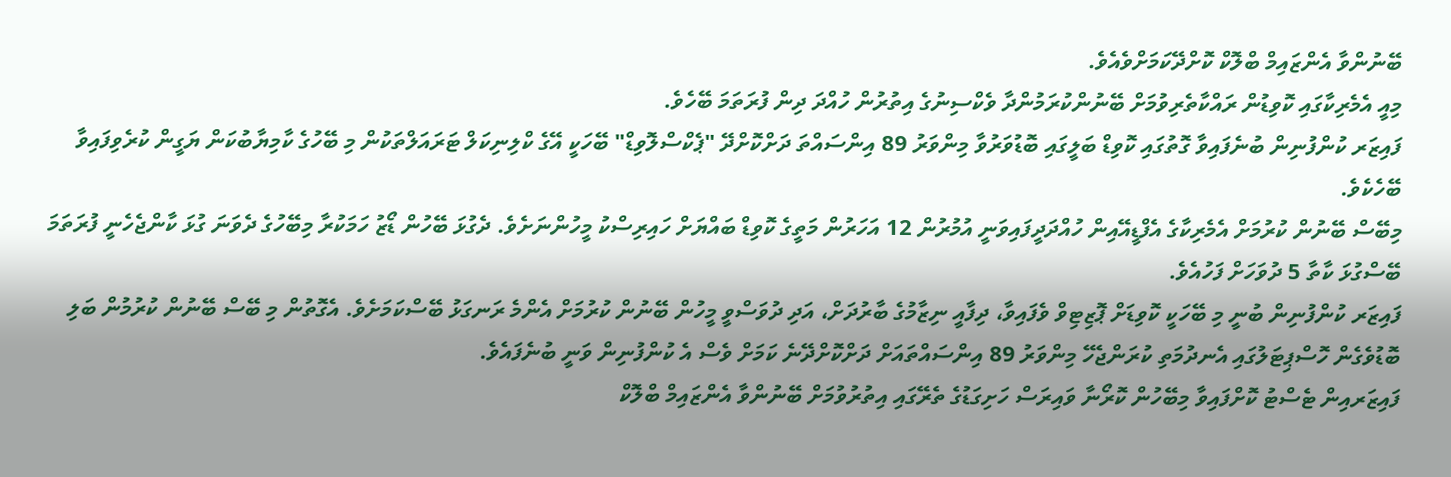ބޭނުންވާ އެންޒައިމް ބްލޮކް ކޮށްދޭކަމަށްވެއެވެ.
މިއީ އެމެރިކާގައި ކޮވިޑުން ރައްކާތެރިވުމަށް ބޭނުންކުރަމުންދާ ވެކްސިނުގެ އިތުރުން ހުއްދަ ދިން ފުރަތަމަ ބޭހެވެ.
ފައިޒަރ ކުންފުނިން ބުނެފައިވާ ގޮތުގައި ކޮވިޑް ބަލީގައި ބޮޑުވަރުވާ މިންވަރު 89 އިންސައްތަ ދަށްކޮށްދޭ "ޕެކްސްލޮވިޑް" ބޭހަކީ އޭގެ ކްލިނިކަލް ޓަރައަލްތަކުން މި ބޭހުގެ ކާމިޔާބުކަން ޔަގީން ކުރެވިފައިވާ ބޭހެކެވެ.
މިބޭސް ބޭނުން ކުރުމަށް އެމެރިކާގެ އެފްޑީއޭއިން ހުއްދަދީފައިވަނީ އުމުރުން 12 އަހަރުން މަތީގެ ކޮވިޑް ބައްޔަށް ހައިރިސްކު މީހުންނަށެވެ. ދެގުޅަ ބޭހުން ޑޯޒު ހަމަކުރާ މިބޭހުގެ ދެވަނަ ގުޅަ ކާންޖެހެނީ ފުރަތަމަ ބޭސްގުޅަ ކާތާ 5 ދުވަހަށް ފަހުއެވެ.
ފައިޒަރ ކުންފުނިން ބުނީ މި ބޭހަކީ ކޮވިޑަށް ޕޮޒިޓިވް ވެފައިވާ، ދިފާއީ ނިޒާމުގެ ބާރުދަށް، އަދި ދުވަސްވީ މީހުން ބޭނުން ކުރުމަށް އެންމެ ރަނގަޅު ބޭސްކަމަށެވެ. އެގޮތުން މި ބޭސް ބޭނުން ކުރުމުން ބަލި ބޮޑުވެގެން ހޮސްޕިޓަލުގައި އެނދުމަތި ކުރަންޖެހޭ މިންވަރު 89 އިންސައްތައަށް ދަށްކޮށްދޭނެ ކަމަށް ވެސް އެ ކުންފުނިން ވަނީ ބުނެފައެވެ.
ފައިޒަރއިން ޓެސްޓު ކޮށްފައިވާ މިބޭހުން ކޮރޯނާ ވައިރަސް ހަށިގަޑުގެ ތެރޭގައި އިތުރުވުމަށް ބޭނުންވާ އެންޒައިމް ބްލޮކް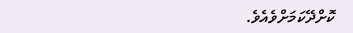ކޮށްދޭކަމަށްވެއެވެ.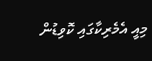މިއީ އެމެރިކާގައި ކޮވިޑުން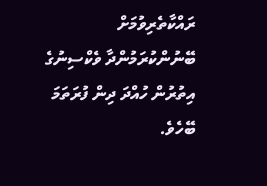ރައްކާތެރިވުމަށް ބޭނުންކުރަމުންދާ ވެކްސިނުގެ އިތުރުން ހުއްދަ ދިން ފުރަތަމަ ބޭހެވެ.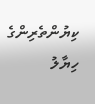ކިޔުންތެރިންގެ ހިޔާލު